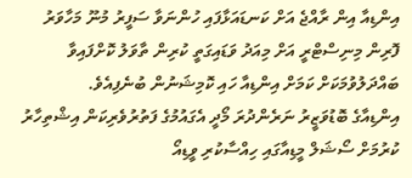އިންޑިއާ އިން ރާއްޖެ އަށް ކަނޑައަޅާފައި ހުންނަވާ ސަފީރު މުނޫ މަހާވަރު ފޮރިން މިނިސްޓްރީ އަށް މިއަދު ވަޑައިގަތީ ކުރިން ތާވަލު ކޮށްފައިވާ ބައްދަލުވުމަކަށް ކަމަށް އިންޑިއާ ހައި ކޮމިޝަނުން ބުނެފިއެވެ.
އިންޑިއާގެ ބޮޑުވަޒީރު ނަރެންދުރަ މޯދީ އެގައުމުގެ ފަތުރުވެރިކަން އިޝްތިހާރު ކުރުމަށް ސޯޝަލް މީޑިއާގައި ހިއްސާކުރި ވީޑިއޯ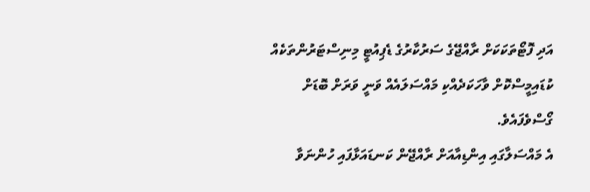އަދި ފޮޓޯތަކަކަށް ރާއްޖޭގެ ސަރުކާރުގެ ޑެޕިއުޓީ މިނިސްޓަރުންތަކެއް ކުޑައިމީސްކޮށް ވާހަކަދެއްކި މައްސަލައެއް ވަނީ ވަރަށް ބޮޑަށް ގޯސްވެފައެވެ.
އެ މައްސަލާގައި އިންޑިއާއަށް ރާއްޖޭން ކަނޑައަޅާފައި ހުންނަވާ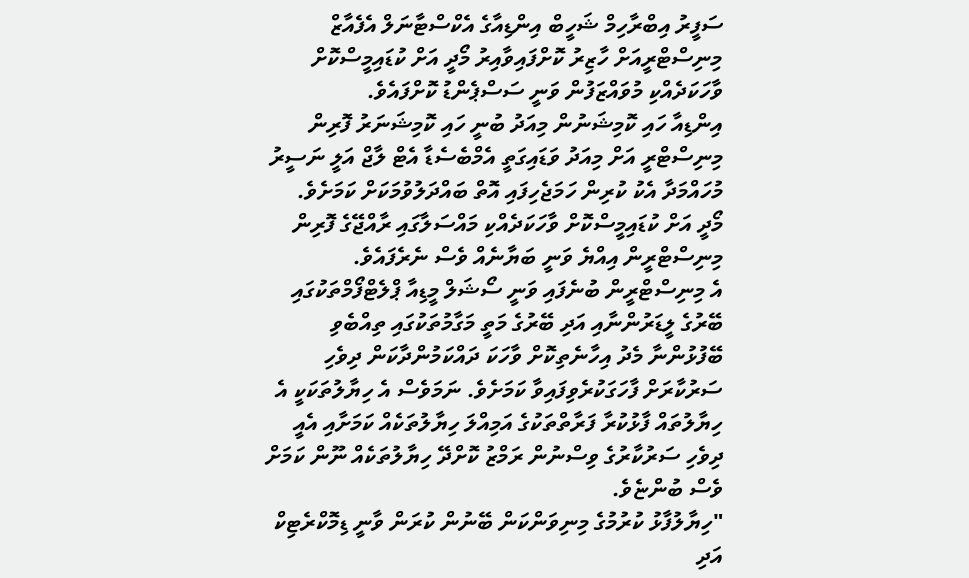ސަފީރު އިބްރާހިމް ޝަހީބް އިންޑިއާގެ އެކްސްޓާނަލް އެފެއާޒް މިނިސްޓްރީއަށް ހާޒިރު ކޮށްފައިވާއިރު މޯދީ އަށް ކުޑައިމީސްކޮށް ވާހަކަދެއްކި މުވައްޒަފުން ވަނީ ސަސްޕެންޑު ކޮށްފައެވެ.
އިންޑިއާ ހައި ކޮމިޝަނުން މިއަދު ބުނީ ހައި ކޮމިޝަނަރު ފޮރިން މިނިސްޓްރީ އަށް މިއަދު ވަޑައިގަތީ އެމްބެސެޑާ އެޓް ލާޖް އަލީ ނަސީރު މުހައްމަދާ އެކު ކުރިން ހަމަޖެހިފައި އޮތް ބައްދަލުވުމަކަށް ކަމަށެވެ.
މޯދީ އަށް ކުޑައިމީސްކޮށް ވާހަކަދެއްކި މައްސަލާގައި ރާއްޖޭގެ ފޮރިން މިނިސްޓްރީން އިއްޔެ ވަނީ ބަޔާނެއް ވެސް ނެރެފައެވެ.
އެ މިނިސްޓްރީން ބުނެފައި ވަނީ ސޯޝަލް މީޑިއާ ޕްލެޓްފޯމްތަކުގައި ބޭރުގެ ލީޑަރުންނާއި އަދި ބޭރުގެ މަތީ މަގާމުތަކުގައި ތިއްބެވި ބޭފުޅުންނާ މެދު އިހާނެތިކޮށް ވާހަކަ ދައްކަމުންދާކަން ދިވެހި ސަރުކާރަށް ފާހަގަކުރެވިފައިވާ ކަމަށެވެ. ނަމަވެސް އެ ހިޔާލުތަކަކީ އެ ހިޔާލުތައް ފާޅުކުރާ ފަރާތްތަކުގެ އަމިއްލަ ހިޔާލުތަކެއް ކަމަށާއި އެއީ ދިވެހި ސަރުކާރުގެ ވިސްނުން ރަމްޒު ކޮށްދޭ ހިޔާލުތަކެއް ނޫން ކަމަށް ވެސް ބުންޏެވެ.
"ހިޔާލުފާޅު ކުރުމުގެ މިނިވަންކަން ބޭނުން ކުރަން ވާނީ ޑިމޮކްރެޓިކް އަދި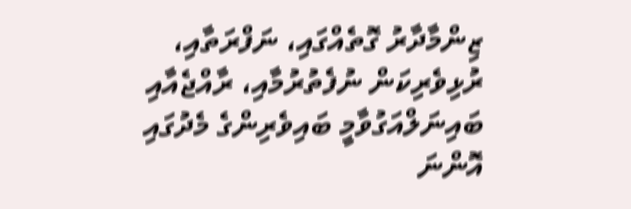ޒިންމާދާރު ގޮތެއްގައި، ނަފްރަތާއި، ރުޅިވެރިކަން ނުފެތުރުމާއި، ރާއްޖެއާއި ބައިނަލްއަގުވާމީ ބައިވެރިންގެ މެދުގައި އޮންނަ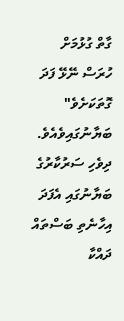ގާތް ގުޅުމަށް ހުރަސް ނޭޅޭ ފަދަ ގޮތަކަށެވެ" ބަޔާނުގައިވެއެވެ.
ދިވެހި ސަރުކާރުގެ ބަޔާނުގައި އެފަދަ އިހާނެތި ބަސްތައް ދައްކާ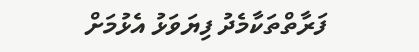ފަރާތްތަކާމެދު ފިޔަވަޅު އެޅުމަށް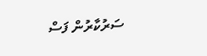ސަރުކާރުން ފަސް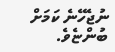ނުޖެހޭނެ ކަމަށް ބުންޏެވެ.